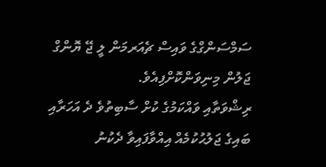ސަމްސަންގްގެ ވައިސް ޗެއަރމަން ލީ ޖޭ ޔޮންގް ޖަލުން މިނިވަންކޮށްފިއެވެ.
ރިޝްވަތާއި ވައްކަމުގެ ކުށް ސާބިތުވެ ދެ އަހަރާއި ބައިގެ ޖަލުޙުކުމެއް އިއްވާފައިވާ ދެކުނު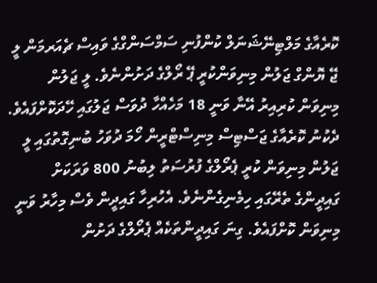ކޮރެއާގެ މަލްޓިނޭޝަނަލް ކުންފުނި ސަމްސަންގްގެ ވައިސް ޗެއަރމަން ލީ ޖޭ ޔޮންގް ޖަލުން މިނިވަންކުރީ ޕޭ ރޯލްގެ ދަށުންނެވެ. ލީ ޖަލުން މިނިވަން ކުރިއިރު އޭނާ ވަނީ 18 މަހެއްހާ ދުވަސް ޖަލުގައި ހޭދަކޮށްފައެވެ.
ދެކުނު ކޮރެއާގެ ޖަސްޓިސް މިނިސްޓްރީން ހޯމަ ދުވަހު ބުނިގޮތުގައި ލީ ޖަލުން މިނިވަން ކުރީ ޕެރޯލްގެ ފުރުސަތު ލިބުނު 800 ވަރަކަށް ގައިދީންގެ ތެރޭގައި ހިމެނިގެންނެވެ. އެހުރިހާ ގައިދީން ވެސް މިހާރު ވަނީ މިނިވަން ކޮށްފައެވެ. ގިނަ ގައިދީންތަކެއް ޕެރޯލްގެ ދަށުން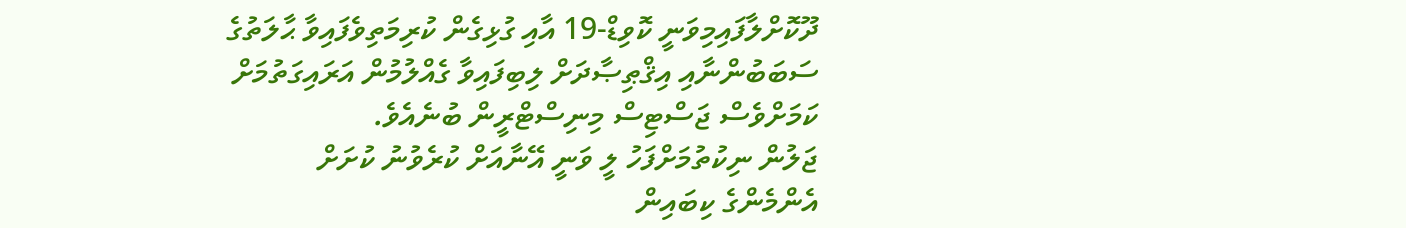ދޫކޮށްލާފައިމިވަނީ ކޮވިޑް-19 އާއި ގުޅިގެން ކުރިމަތިވެފައިވާ ޙާލަތުގެ ސަބަބުންނާއި އިޤްޠިޞާދަށް ލިބިފައިވާ ގެއްލުމުން އަރައިގަތުމަށް ކަމަށްވެސް ޖަސްޓިސް މިނިސްޓްރީން ބުނެއެވެ.
ޖަލުން ނިކުތުމަށްފަހު ލީ ވަނީ އޭނާއަށް ކުރެވުނު ކުށަށް އެންމެންގެ ކިބައިން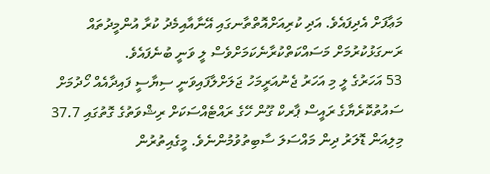މަޢާފަށް އެދިފައެވެ. އަދި ކުރިއަށްއޮތްތާނގައި އޭނާއާއިމެދު ކުރާ އުންމީދުތައް ރަނގަޅުކުރުމަށް މަސައްކަތްކުރާނެކަމަށްވެސް ލީ ވަނީ ބުނެފައެވެ.
53 އަހަރުގެ ލީ މި އަހަރު ޖެނުއަރީމަހު ޖަލަށްލާފައިވަނީ ސިޔާސީ ފައިދާއެއް ހޯދުމަށް ސައުތުކޮރެޔާގެ ރައީސް ޕާރކް ގޫން ހޭގެ ރައްޓެއްސަކަށް ރިޝްވަތުގެ ގޮތުގައި 37.7 މިލިއަން ޑޮލަރު ދިން މައްސަލަ ސާބިތުވުމުންނެވެ. މީގެއިތުރުން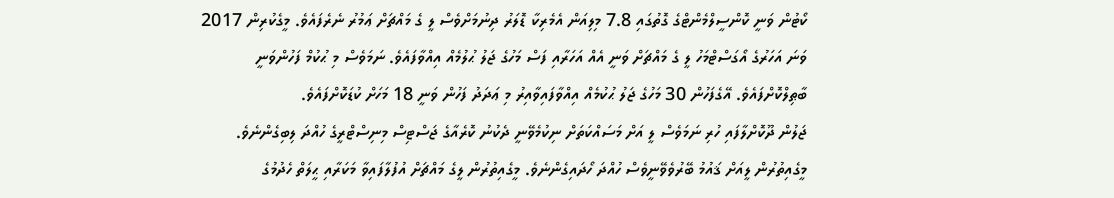ކޯޓުން ވަނީ ކޮންސީލްމެންޓްގެ ގޮތުގައި 7.8 މިލިއަން އެމެރިކާ ޑޮލަރު ދިނުމަށްވެސް ލީ ގެ މައްޗަށް ޢަމުރު ނެރެފައެވެ. މީގެކުރިން 2017 ވަނަ އަހަރުގެ އޯގަސްޓްމަހު ލީ ގެ މައްޗަށް ވަނީ އެއް އަހަރާއި ފަސް މަހުގެ ޖަލު ޙުލުމެއް އިއްވާފައެވެ. ނަމަވެސް މި ޙުކުމް ފަހުންވަނީ ބާޠިލްކޮށްފައެވެ. އޭގެފަހުން 30 މަހުގެ ޖަލު ޙުކުމެއް އިއްވާފައިވާއިރު މި ޢަދަދު ފަހުން ވަނީ 18 މަހަށް ކުޑަކޮށްފައެވެ.
ޖަލުން ދޫކޮށްލާފައި ހުރި ނަމަވެސް ލީ އަށް މަސައްކަތަށް ނިކުމެވޭނީ ދެކުނު ކޮރެއާގެ ޖަސްޓިސް މިނިސްޓްރީގެ ހުއްދަ ލިބިގެންނެވެ. މީގެއިތުރުން ލީއަށް ޤައުމު ބޭރުވެވޭނީވެސް ހުއްދަ ހޯދައިގެންނެވެ. މީގެއިތުރުން ލީގެ މައްޗަށް އުފުލާފައިވާ މަކަރާއި ޙީލަތް ހެދުމުގެ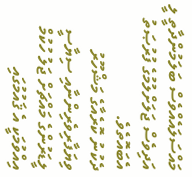މައްސަލައެއްވެސް ބަލަމުންދާތީ ލީ އަދިވެސް ޖަލަށްލުމުގެ ފުރުޞަތު އެބައޮތެވެ.
ދެކުނު ކޮރެއާގެ މަޝްހޫރު ވިޔަފާރިވެރިންނާއި ސިޔާސީ ލީޑަރުންގެ މައްޗަށް ޖަލު ހުކުމް އިއްވުމަކީ އެ ޤައުމުގައި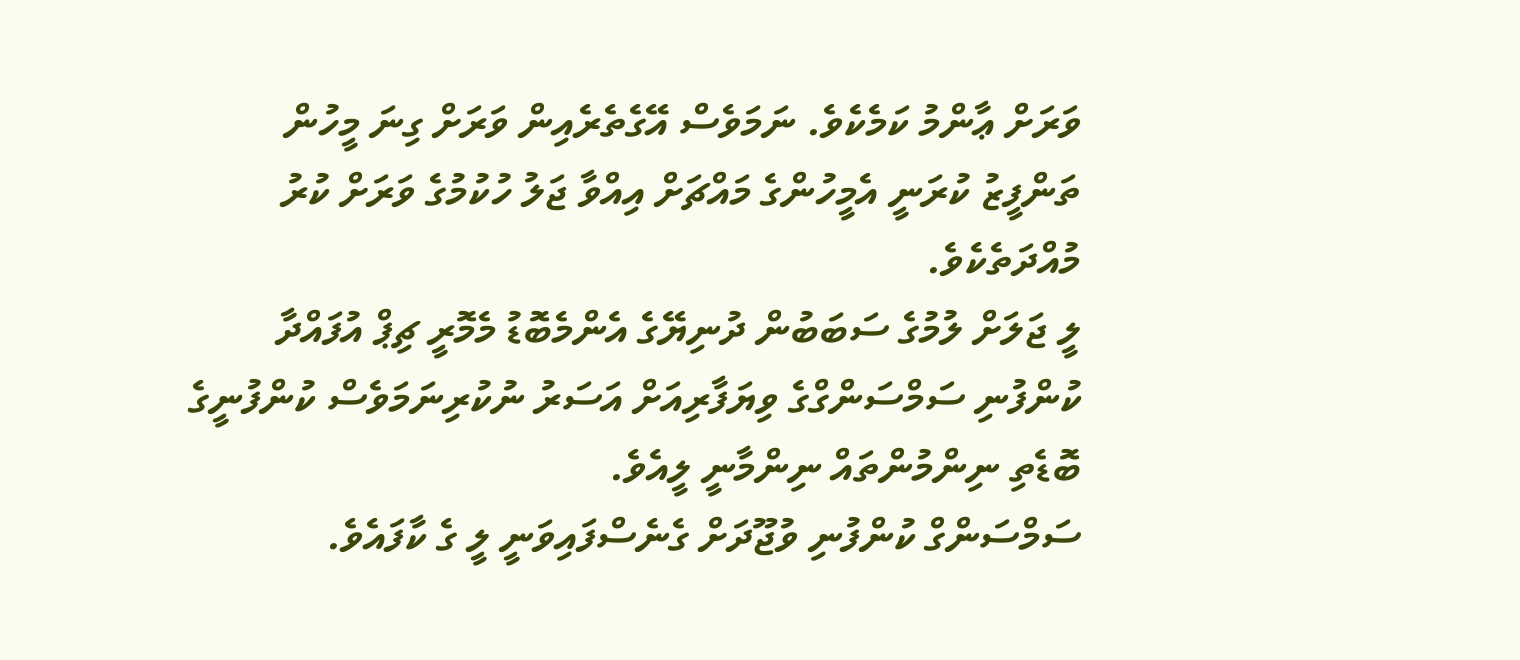ވަރަށް ޢާންމު ކަމެކެވެ. ނަމަވެސް އޭގެތެރެއިން ވަރަށް ގިނަ މީހުން ތަންފީޒު ކުރަނީ އެމީހުންގެ މައްޗަށް އިއްވާ ޖަލު ހުކުމުގެ ވަރަށް ކުރު މުއްދަތެކެވެ.
ލީ ޖަލަށް ލުމުގެ ސަބަބުން ދުނިޔޭގެ އެންމެބޮޑު މެމޮރީ ޗިޕް އުފައްދާ ކުންފުނި ސަމްސަންގްގެ ވިޔަފާރިއަށް އަސަރު ނުކުރިނަމަވެސް ކުންފުނީގެ ބޮޑެތި ނިންމުންތައް ނިންމާނީ ލީއެވެ.
ސަމްސަންގް ކުންފުނި ވުޖޫދަށް ގެނެސްފައިވަނީ ލީ ގެ ކާފައެވެ.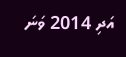އަދި 2014 ވަނަ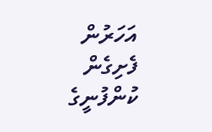އަހަރުން ފެށިގެން ކުންފުނީގެ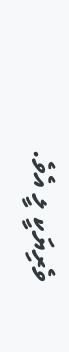ވެރިޔަކީ ލީ އެވެ.